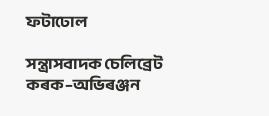ফটাঢোল

সন্ত্ৰাসবাদক চেলিব্ৰেট কৰক–অভিৰঞ্জন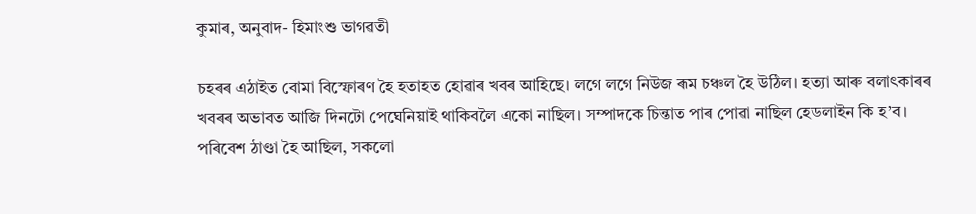কুমাৰ, অনুবাদ- হিমাংশু ভাগৱতী

চহৰৰ এঠাইত বোমা বিস্ফোৰণ হৈ হতাহত হোৱাৰ খবৰ আহিছে। লগে লগে নিউজ ৰূম চঞ্চল হৈ উঠিল। হত্যা আৰু বলাৎকাৰৰ খবৰৰ অভাবত আজি দিনটো পেঘেনিয়াই থাকিবলৈ একো নাছিল। সম্পাদকে চিন্তাত পাৰ পোৱা নাছিল হেডলাইন কি হ’ব। পৰিবেশ ঠাণ্ডা হৈ আছিল, সকলো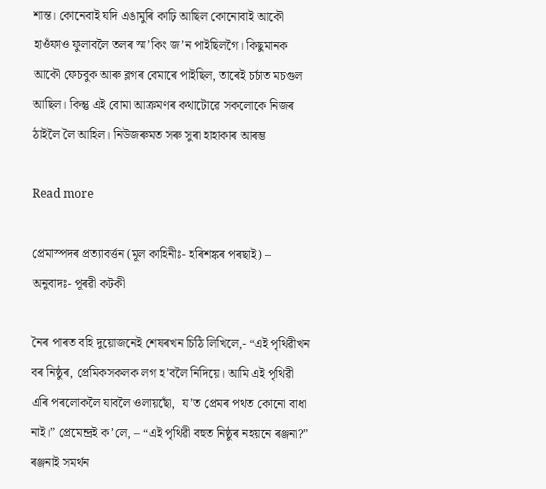শান্ত। কোনেবাই যদি এঙামুৰি কাঢ়ি আছিল কোনোবাই আকৌ হাওঁ‌ফাও ফুলাবলৈ তলৰ স্ম’কিং জ’ন পাইছিলগৈ। কিছুমানক আকৌ ফেচবুক আৰু ব্লগৰ বেমাৰে পাইছিল, তাৰেই চৰ্চাত মচগুল আছিল। কিন্তু এই বোমা আক্ৰমণৰ কথাটোৱে সকলোকে নিজৰ ঠাইলৈ লৈ আহিল। নিউজৰুমত সৰু সুৰা হাহাকাৰ আৰম্ভ

Read more

প্ৰেমাস্পদৰ প্ৰত্যাবৰ্ত্তন (মূল কাহিনীঃ- হৰিশঙ্কৰ পৰছাই) – অনুবাদঃ- পূৰৱী কটকী

নৈৰ পাৰত বহি দুয়োজনেই শেষৰখন চিঠি লিখিলে,- “এই পৃথিৱীখন বৰ নিষ্ঠুৰ, প্ৰেমিকসকলক লগ হ’বলৈ নিদিয়ে। আমি এই পৃথিৱী এৰি পৰলোকলৈ যাবলৈ ওলায়ছোঁ,  য’ত প্ৰেমৰ পথত কোনো বাধা নাই।” প্ৰেমেন্দ্ৰই ক’লে, – “এই পৃথিৱী বহুত নিষ্ঠুৰ নহয়নে ৰঞ্জনা?” ৰঞ্জনাই সমৰ্থন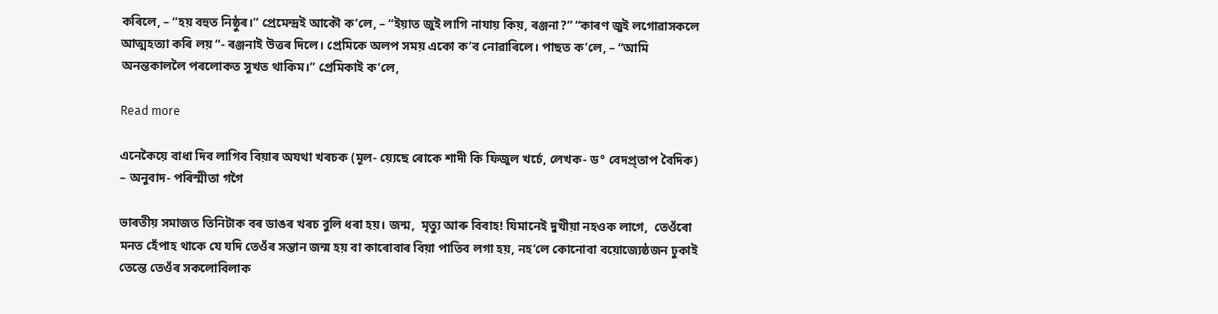কৰিলে, – “হয় বহুত নিষ্ঠুৰ।” প্ৰেমেন্দ্ৰই আকৌ ক’লে, – “ইয়াত জুই লাগি নাযায় কিয়, ৰঞ্জনা?” “কাৰণ জুই লগোৱাসকলে আত্মহত্যা কৰি লয় “- ৰঞ্জনাই উত্তৰ দিলে। প্ৰেমিকে অলপ সময় একো ক’ব নোৱাৰিলে। পাছত ক’লে, – “আমি অনন্তকাললৈ পৰলোকত সুখত থাকিম।” প্ৰেমিকাই ক’লে,

Read more

এনেকৈয়ে বাধা দিব লাগিব বিয়াৰ অযথা খৰচক (মূল- য়্যেছে ৰোকে শাদী কি ফিজুল খৰ্চে, লেখক- ড° বেদপ্ৰ্তাপ বৈদিক) – অনুবাদ- পৰিস্মীতা গগৈ

ভাৰতীয় সমাজত তিনিটাক বৰ ডাঙৰ খৰচ বুলি ধৰা হয়। জন্ম,  মৃত্যু আৰু বিবাহ! যিমানেই দুখীয়া নহওক লাগে,  তেওঁৰো মনত হেঁ‌পাহ থাকে যে যদি তেওঁৰ সন্তান জন্ম হয় বা কাৰোবাৰ বিয়া পাতিব লগা হয়, নহ’লে কোনোবা বয়োজ্যেষ্ঠজন ঢুকাই তেন্তে তেওঁৰ সকলোবিলাক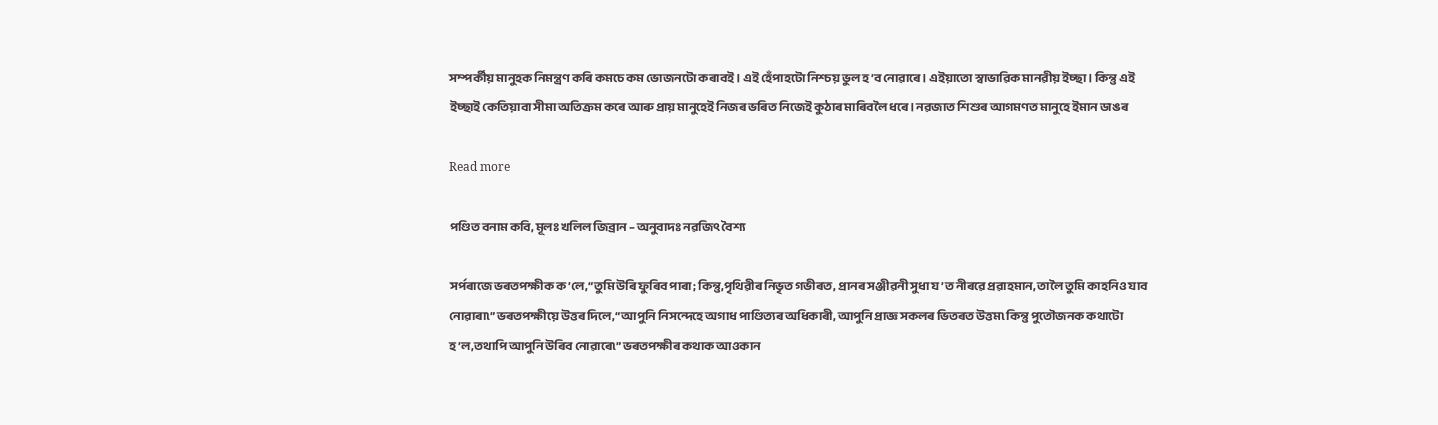সম্পৰ্কীয় মানুহক নিমন্ত্ৰণ কৰি কমচে কম ভোজনটো কৰাবই। এই হেঁ‌পাহটো নিশ্চয় ভুল হ’ব নোৱাৰে। এইয়াতো স্বাভাৱিক মানৱীয় ইচ্ছা। কিন্তু এই ইচ্ছাই কেতিয়াবা সীমা অতিক্ৰম কৰে আৰু প্ৰায় মানুহেই নিজৰ ভৰিত নিজেই কুঠাৰ মাৰিবলৈ ধৰে। নৱজাত শিশুৰ আগমণত মানুহে ইমান ডাঙৰ

Read more

পণ্ডিত বনাম কবি, মূলঃ খলিল জিব্ৰান – অনুবাদঃ নৱজিৎ বৈশ্য

সৰ্পৰাজে ভৰতপক্ষীক ক’লে,“তুমি উৰি ফুৰিব পাৰা; কিন্তু,পৃথিৱীৰ নিভৃত গভীৰত, প্ৰানৰ সঞ্জীৱনী সুধা য’ত নীৰৱে প্ৰৱাহমান, তালৈ তুমি কাহনিও যাব নোৱাৰা৷” ভৰতপক্ষীয়ে উত্তৰ দিলে,“আপুনি নিসন্দেহে অগাধ পাণ্ডিত্যৰ অধিকাৰী, আপুনি প্ৰাজ্ঞ সকলৰ ভিতৰত উত্তম৷ কিন্তু পুতৌজনক কথাটো হ’ল,তথাপি আপুনি উৰিব নোৱাৰে৷” ভৰতপক্ষীৰ কথাক আওকান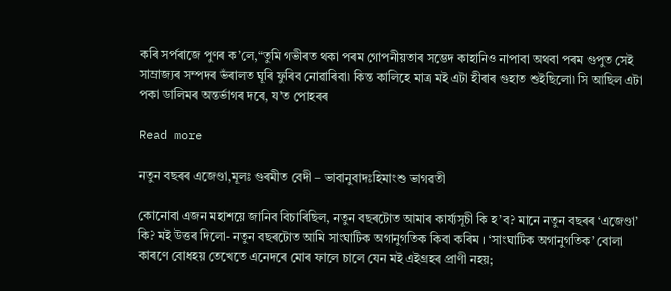কৰি সৰ্পৰাজে পুণৰ ক’লে,“তুমি গভীৰত থকা পৰম গোপনীয়তাৰ সম্ভেদ কাহানিও নাপাবা অথবা পৰম গুপুত সেই সাম্ৰাজ্যৰ সম্পদৰ ভঁৰালত ঘূৰি ফুৰিব নোৱাৰিবা৷ কিন্ত কালিহে মাত্ৰ মই এটা হীৰাৰ গুহাত শুইছিলো৷ সি আছিল এটা পকা ডালিমৰ অন্তৰ্ভাগৰ দৰে, য’ত পোহৰৰ

Read more

নতুন বছৰৰ এজেণ্ডা,মূলঃ গুৰমীত বেদী – ভাবানুবাদঃহিমাংশু ভাগৱতী

কোনোবা এজন মহাশয়ে জানিব বিচাৰিছিল, নতুন বছৰটোত আমাৰ কাৰ্য্যসূচী কি হ’ব? মানে নতুন বছৰৰ ‘এজেণ্ডা’ কি? মই উত্তৰ দিলো- নতুন বছৰটোত আমি সাংঘাটিক অগানুগতিক কিবা কৰিম । ‘সাংঘাটিক অগানুগতিক’ বোলা কাৰণে বোধহয় তেখেতে এনেদৰে মোৰ ফালে চালে যেন মই এইগ্ৰহৰ প্ৰাণী নহয়;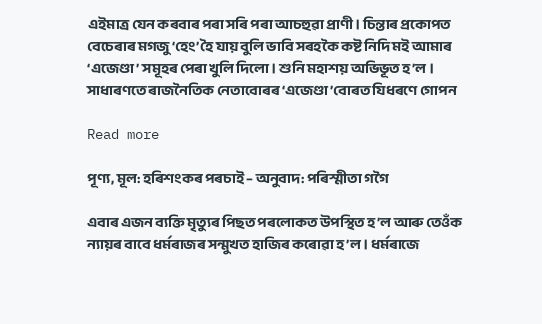এইমাত্ৰ যেন কৰবাৰ পৰা সৰি পৰা আচহুৱা প্ৰাণী। চিন্তাৰ প্ৰকোপত বেচেৰাৰ মগজু ‘হেং’ হৈ যায় বুলি ভাবি সৰহকৈ কষ্ট নিদি মই আমাৰ ‘এজেণ্ডা’ সমূহৰ পেৰা খুলি দিলো। শুনি মহাশয় অভিভূত হ’ল । সাধাৰণতে ৰাজনৈতিক নেতাবোৰৰ ‘এজেণ্ডা’বোৰত যিধৰণে গোপন

Read more

পূণ্য, মূল: হৰিশংকৰ পৰচাই – অনুবাদ: পৰিস্মীতা গগৈ

এবাৰ এজন ব্যক্তি মৃত্যুৰ পিছত পৰলোকত উপস্থিত হ’ল আৰু তেওঁক ন্যায়ৰ বাবে ধৰ্মৰাজৰ সন্মুখত হাজিৰ কৰোৱা হ’ল। ধৰ্মৰাজে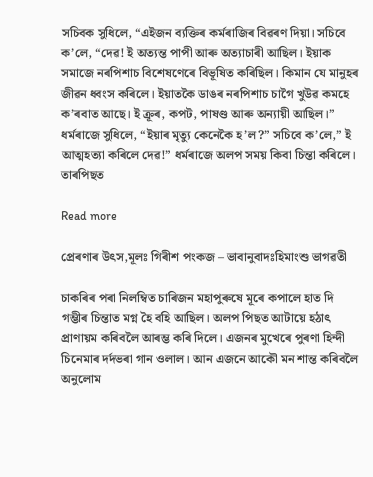সচিবক সুধিলে, “এইজন ব্যক্তিৰ কৰ্মৰাজিৰ বিৱৰণ দিয়া। সচিবে ক’লে, “দেৱ! ই অত্যন্ত পাপী আৰু অত্যাচাৰী আছিল। ইয়াক সমাজে নৰপিশাচ বিশেষণেৰে বিভূষিত কৰিছিল। কিমান যে মানুহৰ জীৱন ধ্বংস কৰিলে। ইয়াতকৈ ডাঙৰ নৰপিশাচ চাগৈ খুউৱ কমহে ক’ৰবাত আছে। ই ক্ৰূৰ, কপট, পাষণ্ড আৰু অন্যায়ী আছিল।” ধৰ্মৰাজে সুধিলে, “ইয়াৰ মৃত্যু কেনেকৈ হ’ল?” সচিবে ক’লে,” ই আত্মহত্যা কৰিলে দেৱ!” ধৰ্মৰাজে অলপ সময় কিবা চিন্তা কৰিলে। তাৰপিছত

Read more

প্ৰেৰণাৰ উৎস,মূলঃ গিৰীশ পংকজ – ভাবানুবাদঃহিমাংশু ভাগৱতী

চাকৰিৰ পৰা নিলম্বিত চাৰিজন মহাপুৰুষে মূৰে কপালে হাত দি গম্ভীৰ চিন্তাত মগ্ন হৈ বহি আছিল। অলপ পিছত আটায়ে হঠাৎ প্ৰাণায়ম কৰিবলৈ আৰম্ভ কৰি দিলে। এজনৰ মুখেৰে পুৰণা হিন্দী চিনেমাৰ দৰ্দভৰা গান ওলাল। আন এজনে আকৌ মন শান্ত কৰিবলৈ অনুলোম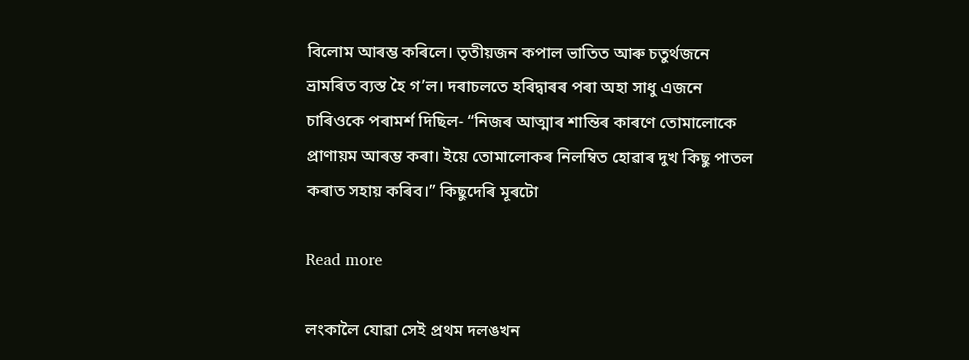বিলোম আৰম্ভ কৰিলে। তৃতীয়জন কপাল ভাতিত আৰু চতুৰ্থজনে ভ্ৰামৰিত ব্যস্ত হৈ গ’ল। দৰাচলতে হৰিদ্বাৰৰ পৰা অহা সাধু এজনে চাৰিওকে পৰামৰ্শ দিছিল- “নিজৰ আত্মাৰ শান্তিৰ কাৰণে তোমালোকে প্ৰাণায়ম আৰম্ভ কৰা। ইয়ে তোমালোকৰ নিলম্বিত হোৱাৰ দুখ কিছু পাতল কৰাত সহায় কৰিব।” কিছুদেৰি মূৰটো

Read more

লংকালৈ যোৱা সেই প্ৰথম দলঙখন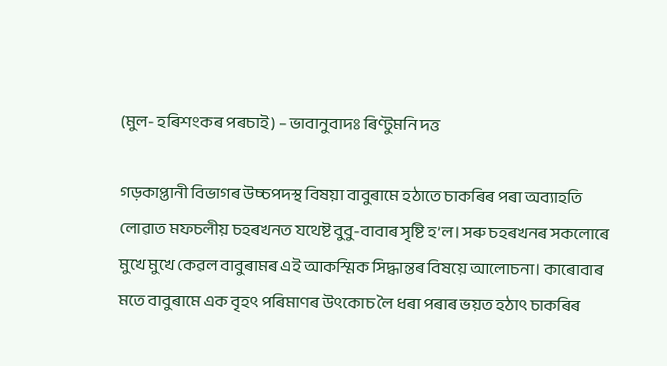(মুল- হৰিশংকৰ পৰচাই) – ভাবানুবাদঃ ৰিণ্টুমনি দত্ত

গড়কাপ্তানী বিভাগৰ উচ্চপদস্থ বিষয়া বাবুৰামে হঠাতে চাকৰিৰ পৰা অব্যাহতি লোৱাত মফচলীয় চহৰখনত যথেষ্ট বুবু-বাবাৰ সৃষ্টি হ’ল। সৰু চহৰখনৰ সকলোৰে মুখে মুখে কেৱল বাবুৰামৰ এই আকস্মিক সিদ্ধান্তৰ বিষয়ে আলোচনা। কাৰোবাৰ মতে বাবুৰামে এক বৃহৎ পৰিমাণৰ উৎকোচ লৈ ধৰা পৰাৰ ভয়ত হঠাৎ চাকৰিৰ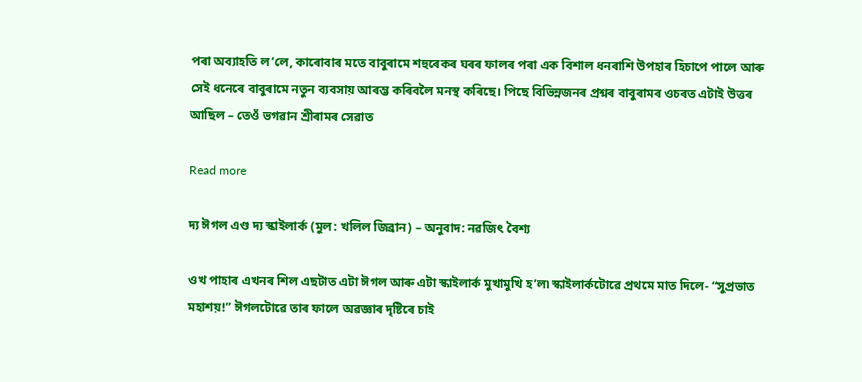পৰা অব্যাহতি ল’লে, কাৰোবাৰ মতে বাবুৰামে শহুৰেকৰ ঘৰৰ ফালৰ পৰা এক বিশাল ধনৰাশি উপহাৰ হিচাপে পালে আৰু সেই ধনেৰে বাবুৰামে নতুন ব্যবসায় আৰম্ভ কৰিবলৈ মনস্থ কৰিছে। পিছে বিভিন্নজনৰ প্ৰশ্নৰ বাবুৰামৰ ওচৰত এটাই উত্তৰ আছিল – তেওঁ ভগৱান শ্ৰীৰামৰ সেৱাত

Read more

দ্য ঈগল এণ্ড দ্য স্কাইলাৰ্ক (মুল: খলিল জিব্ৰান) – অনুবাদ: নৱজিৎ বৈশ্য

ওখ পাহাৰ এখনৰ শিল এছটাত এটা ঈগল আৰু এটা স্কাইলাৰ্ক মুখামুখি হ’ল৷ স্কাইলাৰ্কটোৱে প্ৰথমে মাত দিলে- “সুপ্ৰভাত মহাশয়!” ঈগলটোৱে তাৰ ফালে অৱজ্ঞাৰ দৃষ্টিৰে চাই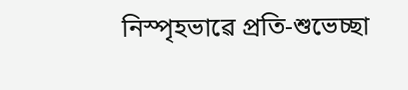নিস্পৃহভাৱে প্ৰতি-শুভেচ্ছা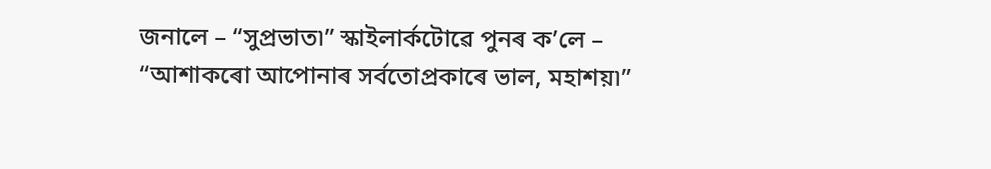জনালে – “সুপ্ৰভাত৷” স্কাইলাৰ্কটোৱে পুনৰ ক’লে – “আশাকৰো আপোনাৰ সৰ্বতোপ্ৰকাৰে ভাল, মহাশয়৷”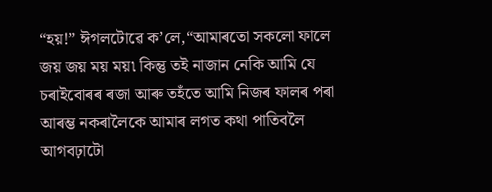“হয়!” ঈগলটোৱে ক’লে,“আমাৰতো সকলো ফালে জয় জয় ময় ময়৷ কিন্তু তই নাজান নেকি আমি যে চৰাইবোৰৰ ৰজা আৰু তহঁতে আমি নিজৰ ফালৰ পৰা আৰম্ভ নকৰালৈকে আমাৰ লগত কথা পাতিবলৈ আগবঢ়াটো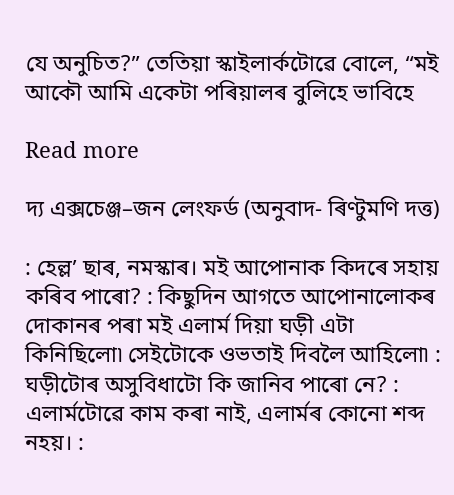যে অনুচিত?” তেতিয়া স্কাইলাৰ্কটোৱে বোলে, “মই আকৌ আমি একেটা পৰিয়ালৰ বুলিহে ভাবিহে

Read more

দ্য এক্সচেঞ্জ–জন লেংফৰ্ড (অনুবাদ- ৰিণ্টুমণি দত্ত)

: হেল্ল’ ছাৰ, নমস্কাৰ। মই আপোনাক কিদৰে সহায় কৰিব পাৰো? : কিছুদিন আগতে আপোনালোকৰ দোকানৰ পৰা মই এলাৰ্ম দিয়া ঘড়ী এটা কিনিছিলো৷ সেইটোকে ওভতাই দিবলৈ আহিলো৷ : ঘড়ীটোৰ অসুবিধাটো কি জানিব পাৰো নে? : এলাৰ্মটোৱে কাম কৰা নাই, এলাৰ্মৰ কোনো শব্দ নহয়। :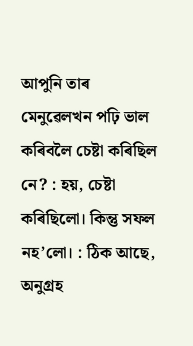আপুনি তাৰ মেনুৱেলখন পঢ়ি ভাল কৰিবলৈ চেষ্টা কৰিছিল নে? : হয়, চেষ্টা কৰিছিলো। কিন্তু সফল নহ’লো। : ঠিক আছে, অনুগ্ৰহ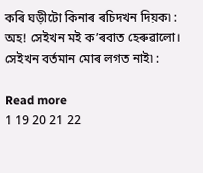কৰি ঘড়ীটো কিনাৰ ৰচিদখন দিয়ক৷ : অহ! সেইখন মই ক’ৰবাত হেৰুৱালো। সেইখন বৰ্তমান মোৰ লগত নাই৷ :

Read more
1 19 20 21 22